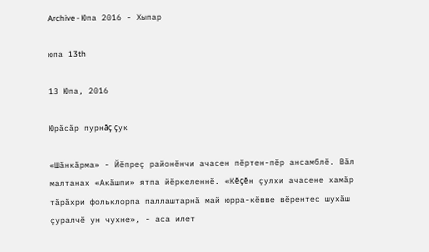Archive - Юпа 2016 - Хыпар

юпа 13th

13 Юпа, 2016

Юрăсăр пурнăç çук

«Шăнкăрма» - Йĕпреç районĕнчи ачасен пĕртен-пĕр ансамблĕ. Вăл малтанах «Акăшпи» ятпа йĕркеленнĕ. «Кĕçĕн çулхи ачасене хамăр тăрăхри фольклорпа паллаштарнă май юрра-кĕвве вĕрентес шухăш çуралчĕ ун чухне», - аса илет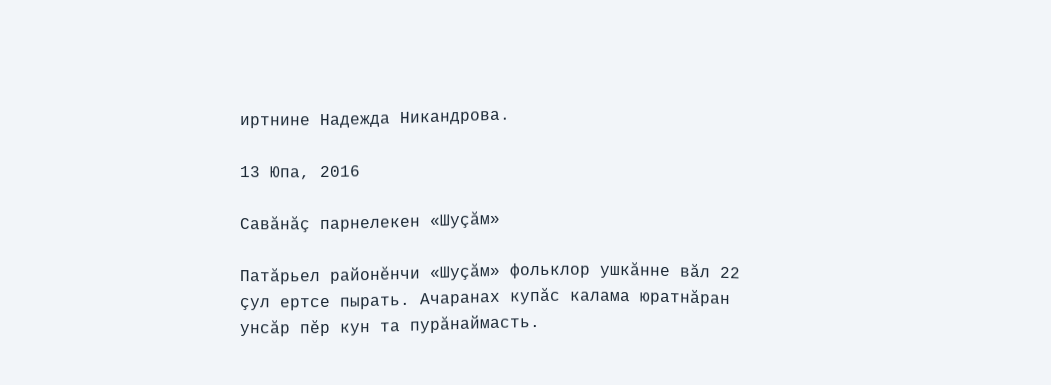иртнине Надежда Никандрова.

13 Юпа, 2016

Савăнăç парнелекен «Шуçăм»

Патăрьел районĕнчи «Шуçăм» фольклор ушкăнне вăл 22 çул ертсе пырать. Ачаранах купăс калама юратнăран унсăр пĕр кун та пурăнаймасть.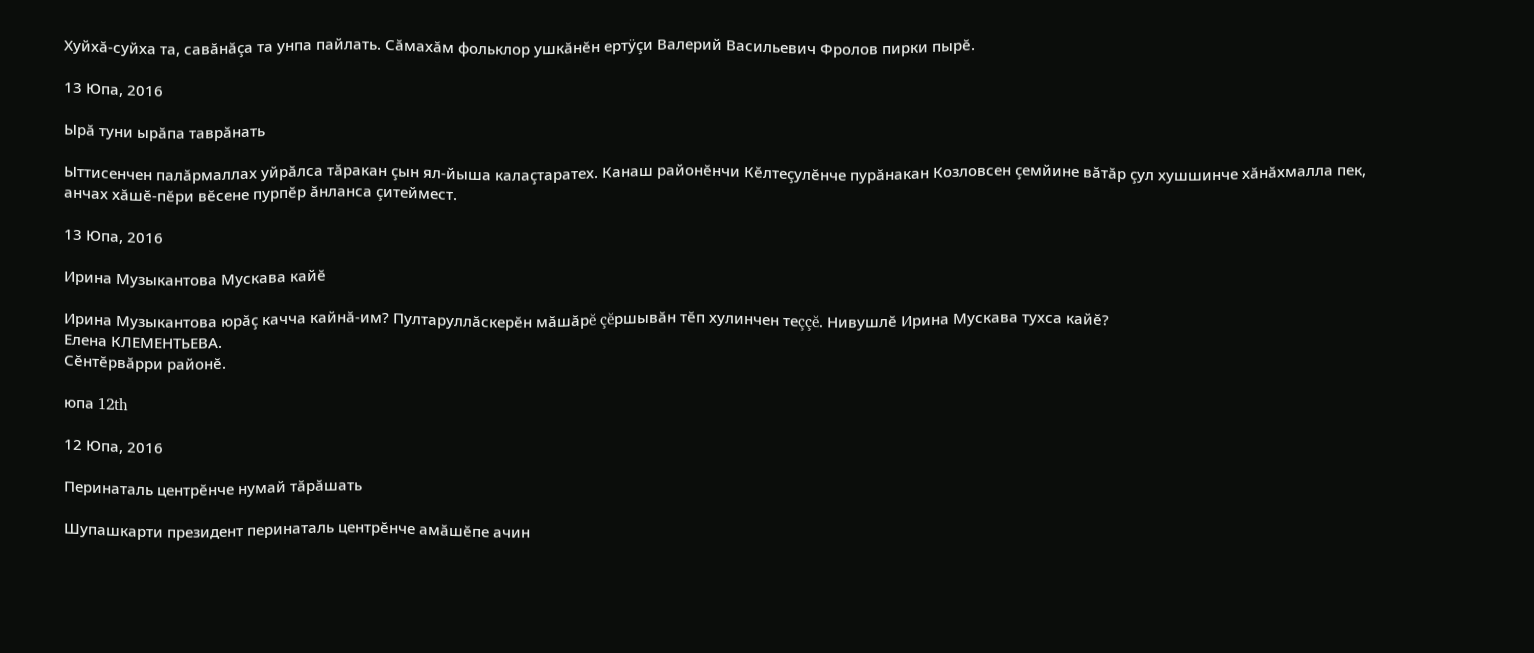Хуйхă-суйха та, савăнăçа та унпа пайлать. Сăмахăм фольклор ушкăнĕн ертÿçи Валерий Васильевич Фролов пирки пырĕ.

13 Юпа, 2016

Ырă туни ырăпа таврăнать

Ыттисенчен палăрмаллах уйрăлса тăракан çын ял-йыша калаçтаратех. Канаш районĕнчи Кĕлтеçулĕнче пурăнакан Козловсен çемйине вăтăр çул хушшинче хăнăхмалла пек, анчах хăшĕ-пĕри вĕсене пурпĕр ăнланса çитеймест.

13 Юпа, 2016

Ирина Музыкантова Мускава кайĕ

Ирина Музыкантова юрăç качча кайнă-им? Пултаруллăскерĕн мăшăрĕ çĕршывăн тĕп хулинчен теççĕ. Нивушлĕ Ирина Мускава тухса кайĕ?
Елена КЛЕМЕНТЬЕВА.
Сĕнтĕрвăрри районĕ.

юпа 12th

12 Юпа, 2016

Перинаталь центрĕнче нумай тăрăшать

Шупашкарти президент перинаталь центрĕнче амăшĕпе ачин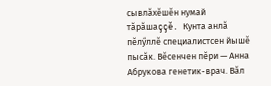сывлăхĕшĕн нумай тăрăшаççĕ. Кунта анлă пĕлӳллĕ специалистсен йышĕ пысăк. Вĕсенчен пĕри — Анна Абрукова генетик-врач. Вăл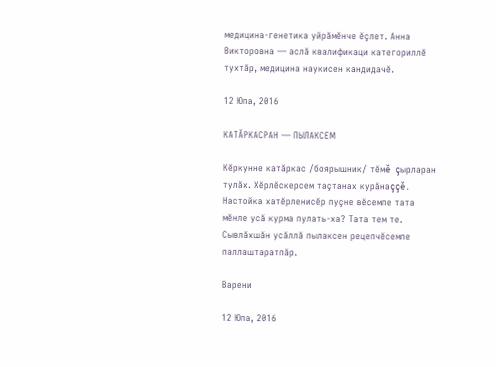медицина-генетика уйрăмĕнче ĕçлет. Анна Викторовна — аслă квалификаци категориллĕ тухтăр, медицина наукисен кандидачĕ.

12 Юпа, 2016

КАТĂРКАСРАН — ПЫЛАКСЕМ

Кĕркунне катăркас /боярышник/ тĕмĕ çырларан тулăх. Хĕрлĕскерсем таçтанах курăнаççĕ. Настойка хатĕрленисĕр пуçне вĕсемпе тата мĕнле усă курма пулать-ха? Тата тем те. Сывлăхшăн усăллă пылаксен рецепчĕсемпе паллаштаратпăр.

Варени

12 Юпа, 2016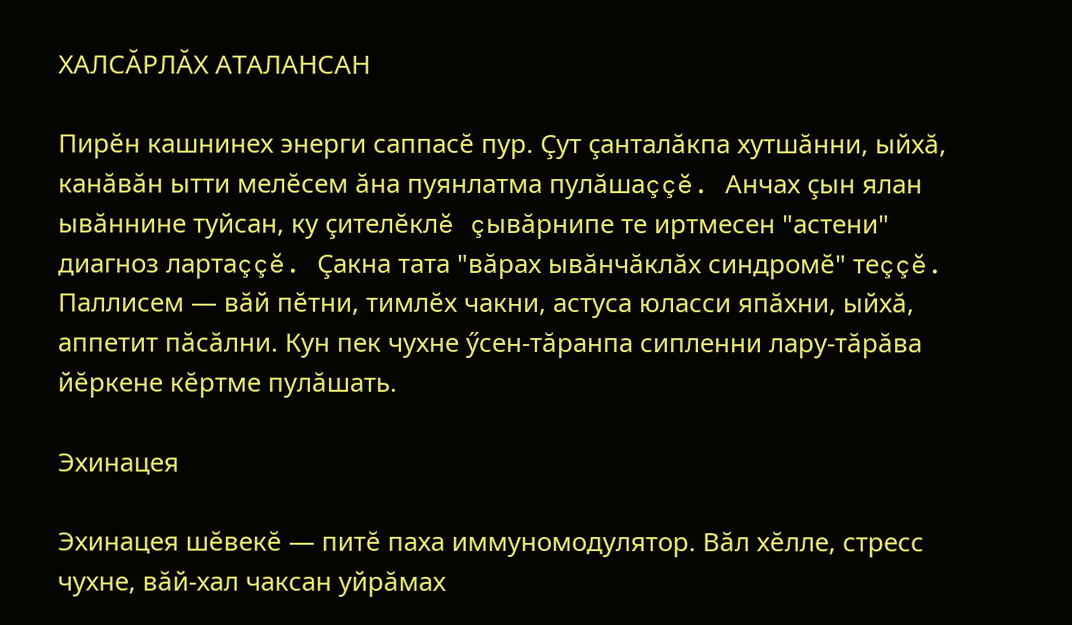ХАЛСĂРЛĂХ АТАЛАНСАН

Пирĕн кашнинех энерги саппасĕ пур. Çут çанталăкпа хутшăнни, ыйхă, канăвăн ытти мелĕсем ăна пуянлатма пулăшаççĕ. Анчах çын ялан ывăннине туйсан, ку çителĕклĕ çывăрнипе те иртмесен "астени" диагноз лартаççĕ. Çакна тата "вăрах ывăнчăклăх синдромĕ" теççĕ. Паллисем — вăй пĕтни, тимлĕх чакни, астуса юласси япăхни, ыйхă, аппетит пăсăлни. Кун пек чухне ӳсен-тăранпа сипленни лару-тăрăва йĕркене кĕртме пулăшать.

Эхинацея

Эхинацея шĕвекĕ — питĕ паха иммуномодулятор. Вăл хĕлле, стресс чухне, вăй-хал чаксан уйрăмах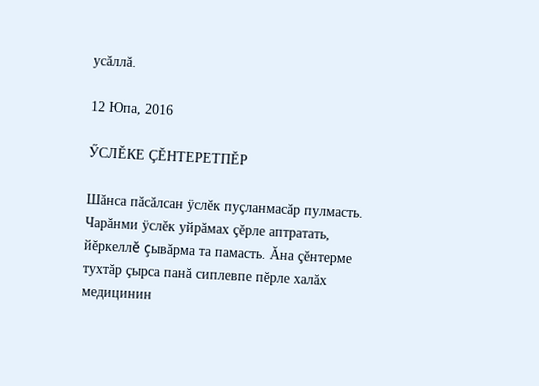усăллă.

12 Юпа, 2016

ӲСЛĔКЕ ÇĔНТЕРЕТПĔР

Шăнса пăсăлсан ÿслĕк пуçланмасăр пулмасть. Чарăнми ÿслĕк уйрăмах çĕрле аптратать, йĕркеллĕ çывăрма та памасть. Ăна çĕнтерме тухтăр çырса панă сиплевпе пĕрле халăх медицинин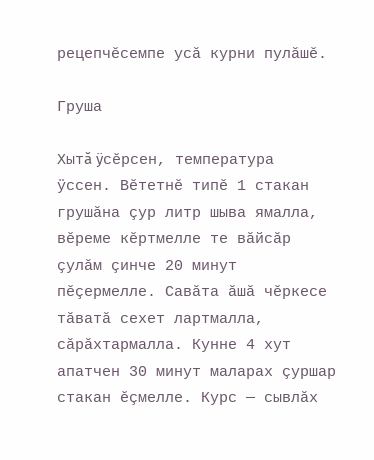рецепчĕсемпе усă курни пулăшĕ.

Груша

Хытă ÿсĕрсен, температура ÿссен. Вĕтетнĕ типĕ 1 стакан грушăна çур литр шыва ямалла, вĕреме кĕртмелле те вăйсăр çулăм çинче 20 минут пĕçермелле. Савăта ăшă чĕркесе тăватă сехет лартмалла, сăрăхтармалла. Кунне 4 хут апатчен 30 минут маларах çуршар стакан ĕçмелле. Курс — сывлăх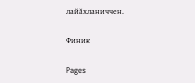лайăхланиччен.

Финик

Pages